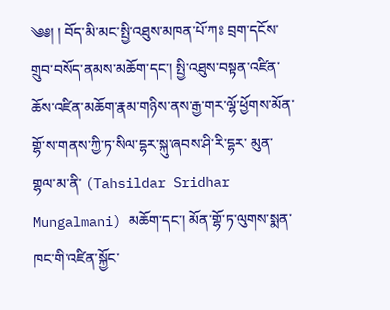༄༅། ། བོད་མི་མང་སྤྱི་འཐུས་མཁན་པོ་ཀཿ བྲག་དངོས་གྲུབ་བསོད་ནམས་མཆོག་དང་། སྤྱི་འཐུས་བསྟན་འཛིན་ཆོས་འཛིན་མཆོག་རྣམ་གཉིས་ནས་རྒྱ་གར་ལྷོ་ཕྱོགས་མོན་གྷོ་ས་གནས་ཀྱི་ཏ་སིལ་དྷར་སྐུ་ཞབས་ཤི་རི་དྷར་ མུན་གྷལ་མ་ནི་ (Tahsildar Sridhar Mungalmani) མཆོག་དང་། མོན་གྷོ་ཏ་ལུགས་སྨན་ཁང་གི་འཛིན་སྐྱོང་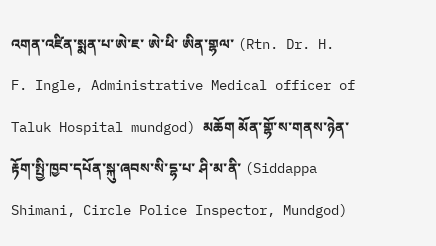འགན་འཛིན་སྨན་པ་ཨེ་ཇ་ ཨེ་ཕི་ ཨིན་གྷལ་ (Rtn. Dr. H. F. Ingle, Administrative Medical officer of Taluk Hospital mundgod) མཆོག མོན་གྷོ་ས་གནས་ཉེན་རྟོག་སྤྱི་ཁྱབ་དཔོན་སྐུ་ཞབས་སི་དྷ་པ་ ཤི་མ་ནི་ (Siddappa Shimani, Circle Police Inspector, Mundgod)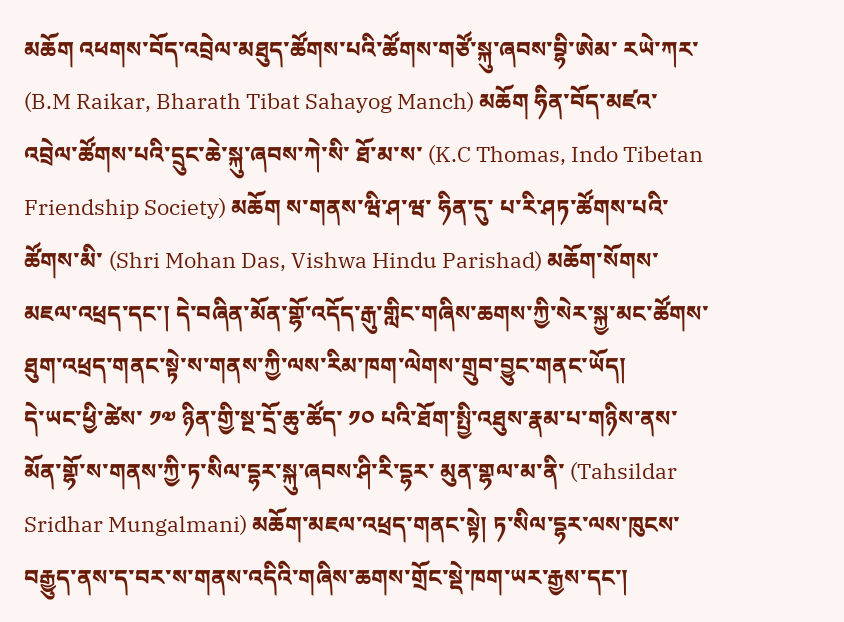མཆོག འཕགས་བོད་འབྲེལ་མཐུད་ཚོགས་པའི་ཚོགས་གཙོ་སྐུ་ཞབས་བྷི་ཨེམ་ རཡེ་ཀར་ (B.M Raikar, Bharath Tibat Sahayog Manch) མཆོག ཧིན་བོད་མཛའ་འབྲེལ་ཚོགས་པའི་དྲུང་ཆེ་སྐུ་ཞབས་ཀེ་སི་ ཐོ་མ་ས་ (K.C Thomas, Indo Tibetan Friendship Society) མཆོག ས་གནས་ཝི་ཤ་ཝ་ ཧིན་དུ་ པ་རི་ཤཏ་ཚོགས་པའི་ཚོགས་མི་ (Shri Mohan Das, Vishwa Hindu Parishad) མཆོག་སོགས་མཇལ་འཕྲད་དང་། དེ་བཞིན་མོན་གྷོ་འདོད་རྒུ་གླིང་གཞིས་ཆགས་ཀྱི་སེར་སྐྱ་མང་ཚོགས་ཐུག་འཕྲད་གནང་སྟེ་ས་གནས་ཀྱི་ལས་རིམ་ཁག་ལེགས་གྲུབ་བྱུང་གནང་ཡོད།
དེ་ཡང་ཕྱི་ཚེས་ ༡༧ ཉིན་གྱི་སྔ་དྲོ་ཆུ་ཚོད་ ༡༠ པའི་ཐོག་སྤྱི་འཐུས་རྣམ་པ་གཉིས་ནས་མོན་གྷོ་ས་གནས་ཀྱི་ཏ་སིལ་དྷར་སྐུ་ཞབས་ཤི་རི་དྷར་ མུན་གྷལ་མ་ནི་ (Tahsildar Sridhar Mungalmani) མཆོག་མཇལ་འཕྲད་གནང་སྟེ། ཏ་སིལ་དྷར་ལས་ཁུངས་བརྒྱུད་ནས་ད་བར་ས་གནས་འདིའི་གཞིས་ཆགས་གྲོང་སྡེ་ཁག་ཡར་རྒྱས་དང་།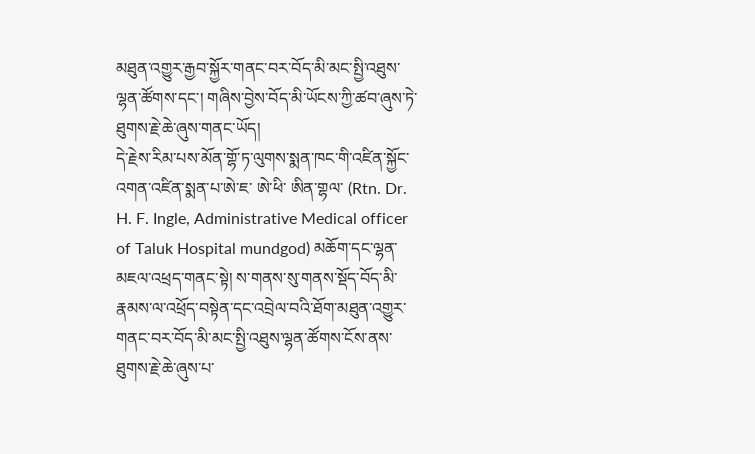མཐུན་འགྱུར་རྒྱབ་སྐྱོར་གནང་བར་བོད་མི་མང་སྤྱི་འཐུས་ལྷན་ཚོགས་དང་། གཞིས་བྱེས་བོད་མི་ཡོངས་ཀྱི་ཚབ་ཞུས་ཏེ་ཐུགས་རྗེ་ཆེ་ཞུས་གནང་ཡོད།
དེ་རྗེས་རིམ་པས་མོན་གྷོ་ཏ་ལུགས་སྨན་ཁང་གི་འཛིན་སྐྱོང་འགན་འཛིན་སྨན་པ་ཨེ་ཇ་ ཨེ་ཕི་ ཨིན་གྷལ་ (Rtn. Dr. H. F. Ingle, Administrative Medical officer of Taluk Hospital mundgod) མཆོག་དང་ལྷན་མཇལ་འཕྲད་གནང་སྟེ། ས་གནས་སུ་གནས་སྡོད་བོད་མི་རྣམས་ལ་འཕྲོད་བསྟེན་དང་འབྲེལ་བའི་ཐོག་མཐུན་འགྱུར་གནང་བར་བོད་མི་མང་སྤྱི་འཐུས་ལྷན་ཚོགས་ངོས་ནས་ཐུགས་རྗེ་ཆེ་ཞུས་པ་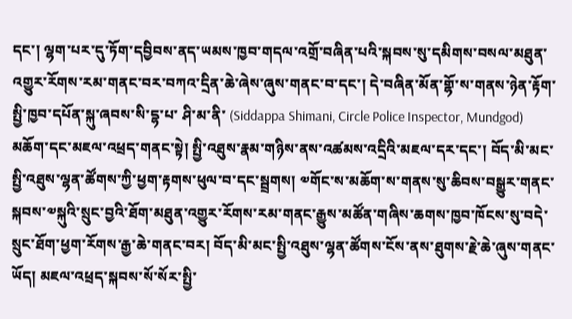དང་། ལྷག་པར་དུ་ཏོག་དབྱིབས་ནད་ཡམས་ཁྱབ་གདལ་འགྲོ་བཞིན་པའི་སྐབས་སུ་དམིགས་བསལ་མཐུན་འགྱུར་རོགས་རམ་གནང་བར་བཀའ་དྲིན་ཆེ་ཞེས་ཞུས་གནང་བ་དང་། དེ་བཞིན་མོན་གྷོ་ས་གནས་ཉེན་རྟོག་སྤྱི་ཁྱབ་དཔོན་སྐུ་ཞབས་སི་དྷ་པ་ ཤི་མ་ནི་ (Siddappa Shimani, Circle Police Inspector, Mundgod) མཆོག་དང་མཇལ་འཕྲད་གནང་སྟེ། སྤྱི་འཐུས་རྣམ་གཉིས་ནས་འཚམས་འདྲིའི་མཇལ་དར་དང་། བོད་མི་མང་སྤྱི་འཐུས་ལྷན་ཚོགས་ཀྱི་ཕྱག་རྟགས་ཕུལ་བ་དང་སྦྲགས། ༧གོང་ས་མཆོག་ས་གནས་སུ་ཆིབས་བསྒྱུར་གནང་སྐབས་༧སྐུའི་སྲུང་བྱའི་ཐོག་མཐུན་འགྱུར་རོགས་རམ་གནང་རྒྱུས་མཚོན་གཞིས་ཆགས་ཁྱབ་ཁོངས་སུ་བདེ་སྲུང་ཐོག་ཕྱག་རོགས་རྒྱ་ཆེ་གནང་བར། བོད་མི་མང་སྤྱི་འཐུས་ལྷན་ཚོགས་ངོས་ནས་ཐུགས་རྗེ་ཆེ་ཞུས་གནང་ཡོད། མཇལ་འཕྲད་སྐབས་སོ་སོར་སྤྱི་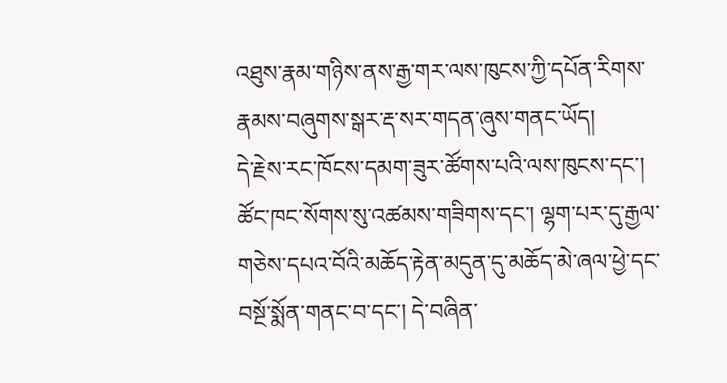འཐུས་རྣམ་གཉིས་ནས་རྒྱ་གར་ལས་ཁུངས་ཀྱི་དཔོན་རིགས་རྣམས་བཞུགས་སྒར་རྡ་སར་གདན་ཞུས་གནང་ཡོད།
དེ་རྗེས་རང་ཁོངས་དམག་ཟུར་ཚོགས་པའི་ལས་ཁུངས་དང་། ཚོང་ཁང་སོགས་སུ་འཚམས་གཟིགས་དང་། ལྷག་པར་དུ་རྒྱལ་གཅེས་དཔའ་བོའི་མཆོད་རྟེན་མདུན་དུ་མཆོད་མེ་ཞལ་ཕྱེ་དང་བསྔོ་སྨོན་གནང་བ་དང་། དེ་བཞིན་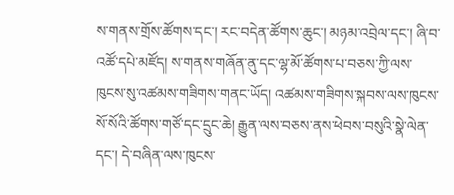ས་གནས་གྲོས་ཚོགས་དང་། རང་བདེན་ཚོགས་ཆུང་། མཉམ་འབྲེལ་དང་། ཞི་བ་འཚོ་དཔེ་མཛོད། ས་གནས་གཞོན་ནུ་དང་ལྷ་མོ་ཚོགས་པ་བཅས་ཀྱི་ལས་ཁུངས་སུ་འཚམས་གཟིགས་གནང་ཡོད། འཚམས་གཟིགས་སྐབས་ལས་ཁུངས་སོ་སོའི་ཚོགས་གཙོ་དང་དྲུང་ཆེ། རྒྱུན་ལས་བཅས་ནས་ཕེབས་བསུའི་སྣེ་ལེན་དང་། དེ་བཞིན་ལས་ཁུངས་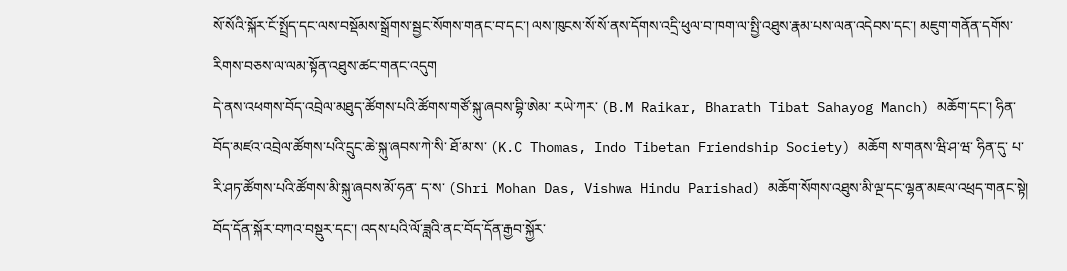སོ་སོའི་སྐོར་ངོ་སྤྲོད་དང་ལས་བསྡོམས་སྒྲོགས་སྦྱང་སོགས་གནང་བ་དང་། ལས་ཁུངས་སོ་སོ་ནས་དོགས་འདྲི་ཕུལ་བ་ཁག་ལ་སྤྱི་འཐུས་རྣམ་པས་ལན་འདེབས་དང་། མཇུག་གནོན་དགོས་རིགས་བཅས་ལ་ལམ་སྟོན་འཐུས་ཚང་གནང་འདུག
དེ་ནས་འཕགས་བོད་འབྲེལ་མཐུད་ཚོགས་པའི་ཚོགས་གཙོ་སྐུ་ཞབས་བྷི་ཨེམ་ རཡེ་ཀར་ (B.M Raikar, Bharath Tibat Sahayog Manch) མཆོག་དང་། ཧིན་བོད་མཛའ་འབྲེལ་ཚོགས་པའི་དྲུང་ཆེ་སྐུ་ཞབས་ཀེ་སི་ ཐོ་མ་ས་ (K.C Thomas, Indo Tibetan Friendship Society) མཆོག ས་གནས་ཝི་ཤ་ཝ་ ཧིན་དུ་ པ་རི་ཤཏ་ཚོགས་པའི་ཚོགས་མི་སྐུ་ཞབས་མོ་ཧན་ ད་ས་ (Shri Mohan Das, Vishwa Hindu Parishad) མཆོག་སོགས་འཐུས་མི་ལྔ་དང་ལྷན་མཇལ་འཕྲད་གནང་སྟེ། བོད་དོན་སྐོར་བཀའ་བསྡུར་དང་། འདས་པའི་ལོ་ཟླའི་ནང་བོད་དོན་རྒྱབ་སྐྱོར་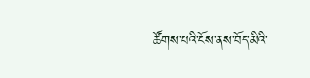ཚོགས་པའི་ངོས་ནས་བོད་མིའི་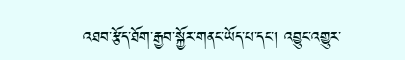འཐབ་རྩོད་ཐོག་རྒྱབ་སྐྱོར་གནང་ཡོད་པ་དང་། འབྱུང་འགྱུར་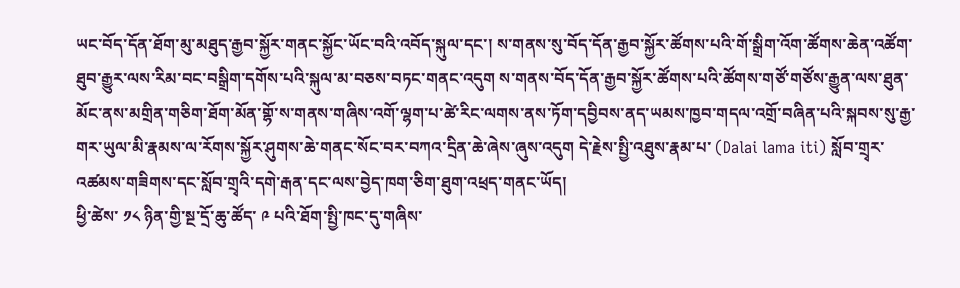ཡང་བོད་དོན་ཐོག་མུ་མཐུད་རྒྱབ་སྐྱོར་གནང་སྐྱོང་ཡོང་བའི་འབོད་སྐུལ་དང་། ས་གནས་སུ་བོད་དོན་རྒྱབ་སྐྱོར་ཚོགས་པའི་གོ་སྒྲིག་འོག་ཚོགས་ཆེན་འཚོག་ཐུབ་རྒྱུར་ལས་རིམ་བང་བསྒྲིག་དགོས་པའི་སྐུལ་མ་བཅས་བཏང་གནང་འདུག ས་གནས་བོད་དོན་རྒྱབ་སྐྱོར་ཚོགས་པའི་ཚོགས་གཙོ་གཙོས་རྒྱུན་ལས་ཐུན་མོང་ནས་མགྲིན་གཅིག་ཐོག་མོན་གྷོ་ས་གནས་གཞིས་འགོ་ལྷག་པ་ཚེ་རིང་ལགས་ནས་ཏོག་དབྱིབས་ནད་ཡམས་ཁྱབ་གདལ་འགྲོ་བཞིན་པའི་སྐབས་སུ་རྒྱ་གར་ཡུལ་མི་རྣམས་ལ་རོགས་སྐྱོར་ཤུགས་ཆེ་གནང་སོང་བར་བཀའ་དྲིན་ཆེ་ཞེས་ཞུས་འདུག དེ་རྗེས་སྤྱི་འཐུས་རྣམ་པ་ (Dalai lama iti) སློབ་གྲྭར་འཚམས་གཟིགས་དང་སློབ་གྲྭའི་དགེ་རྒན་དང་ལས་བྱེད་ཁག་ཅིག་ཐུག་འཕྲད་གནང་ཡོད།
ཕྱི་ཚེས་ ༡༨ ཉིན་གྱི་སྔ་དྲོ་ཆུ་ཚོད་ ༩ པའི་ཐོག་སྤྱི་ཁང་དུ་གཞིས་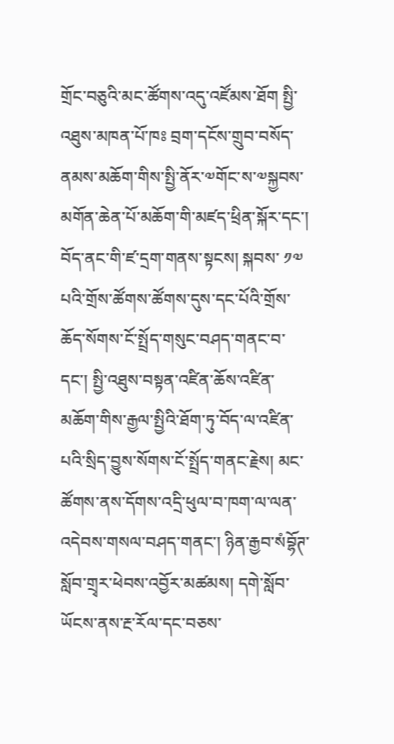གྲོང་བཅུའི་མང་ཚོགས་འདུ་འཛོམས་ཐོག སྤྱི་འཐུས་མཁན་པོ་ཁཿ བྲག་དངོས་གྲུབ་བསོད་ནམས་མཆོག་གིས་སྤྱི་ནོར་༧གོང་ས་༧སྐྱབས་མགོན་ཆེན་པོ་མཆོག་གི་མཛད་ཕྲིན་སྐོར་དང་། བོད་ནང་གི་ཛ་དྲག་གནས་སྟངས། སྐབས་ ༡༧ པའི་གྲོས་ཚོགས་ཚོགས་དུས་དང་པོའི་གྲོས་ཆོད་སོགས་ངོ་སྤྲོད་གསུང་བཤད་གནང་བ་དང་། སྤྱི་འཐུས་བསྟན་འཛིན་ཆོས་འཛིན་མཆོག་གིས་རྒྱལ་སྤྱིའི་ཐོག་ཏུ་བོད་ལ་འཛིན་པའི་སྲིད་བྱུས་སོགས་ངོ་སྤྲོད་གནང་རྗེས། མང་ཚོགས་ནས་དོགས་འདྲི་ཕུལ་བ་ཁག་ལ་ལན་འདེབས་གསལ་བཤད་གནང་། ཉིན་རྒྱབ་སཾབྷོཊ་སློབ་གྲྭར་ཕེབས་འབྱོར་མཚམས། དགེ་སློབ་ཡོངས་ནས་རྔ་རོལ་དང་བཅས་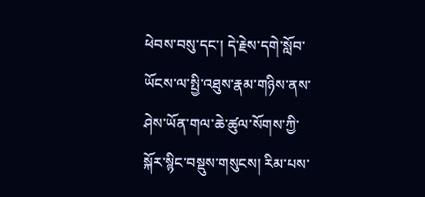ཕེབས་བསུ་དང་། དེ་རྗེས་དགེ་སློབ་ཡོངས་ལ་སྤྱི་འཐུས་རྣམ་གཉིས་ནས་ཤེས་ཡོན་གལ་ཆེ་ཚུལ་སོགས་ཀྱི་སྐོར་སྙིང་བསྡུས་གསུངས། རིམ་པས་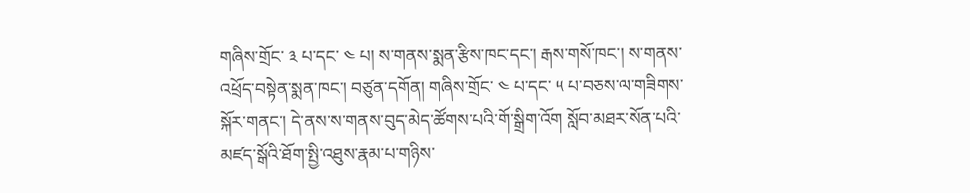གཞིས་གྲོང་ ༣ པ་དང་ ༤ པ། ས་གནས་སྨན་རྩིས་ཁང་དང་། རྒས་གསོ་ཁང་། ས་གནས་འཕྲོད་བསྟེན་སྨན་ཁང་། བཙུན་དགོན། གཞིས་གྲོང་ ༤ པ་དང་ ༥ པ་བཅས་ལ་གཟིགས་སྐོར་གནང་། དེ་ནས་ས་གནས་བུད་མེད་ཚོགས་པའི་གོ་སྒྲིག་འོག སློབ་མཐར་སོན་པའི་མཛད་སྒོའི་ཐོག་སྤྱི་འཐུས་རྣམ་པ་གཉིས་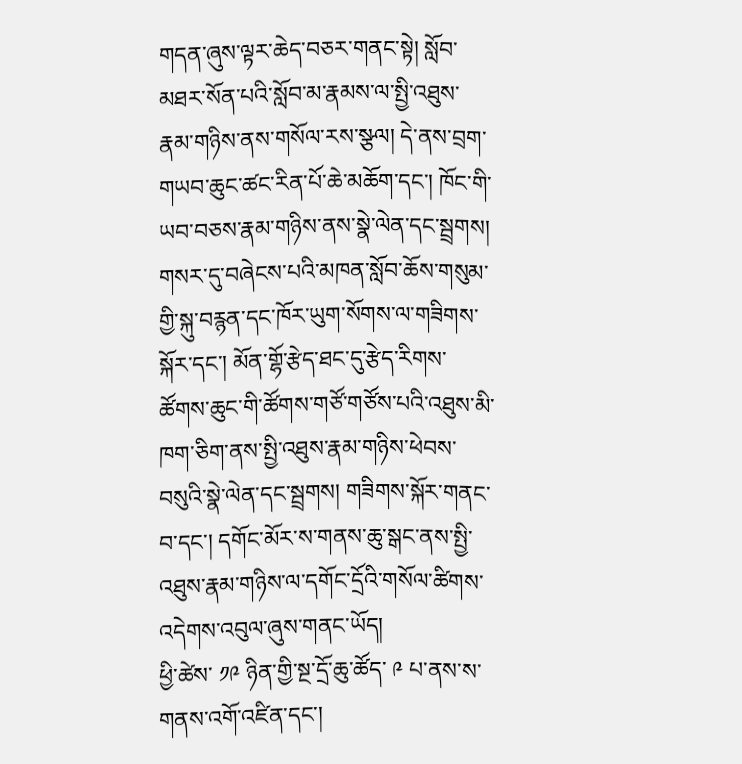གདན་ཞུས་ལྟར་ཆེད་བཅར་གནང་སྟེ། སློབ་མཐར་སོན་པའི་སློབ་མ་རྣམས་ལ་སྤྱི་འཐུས་རྣམ་གཉིས་ནས་གསོལ་རས་སྩལ། དེ་ནས་བྲག་གཡབ་ཆུང་ཚང་རིན་པོ་ཆེ་མཆོག་དང་། ཁོང་གི་ཡབ་བཅས་རྣམ་གཉིས་ནས་སྣེ་ལེན་དང་སྦྲགས། གསར་དུ་བཞེངས་པའི་མཁན་སློབ་ཆོས་གསུམ་གྱི་སྐུ་བརྙན་དང་ཁོར་ཡུག་སོགས་ལ་གཟིགས་སྐོར་དང་། མོན་གྷོ་རྩེད་ཐང་དུ་རྩེད་རིགས་ཚོགས་ཆུང་གི་ཚོགས་གཙོ་གཙོས་པའི་འཐུས་མི་ཁག་ཅིག་ནས་སྤྱི་འཐུས་རྣམ་གཉིས་ཕེབས་བསུའི་སྣེ་ལེན་དང་སྦྲགས། གཟིགས་སྐོར་གནང་བ་དང་། དགོང་མོར་ས་གནས་ཆུ་སྒང་ནས་སྤྱི་འཐུས་རྣམ་གཉིས་ལ་དགོང་དྲོའི་གསོལ་ཚིགས་འདེགས་འབུལ་ཞུས་གནང་ཡོད།
ཕྱི་ཚེས་ ༡༩ ཉིན་གྱི་སྔ་དྲོ་ཆུ་ཚོད་ ༩ པ་ནས་ས་གནས་འགོ་འཛིན་དང་།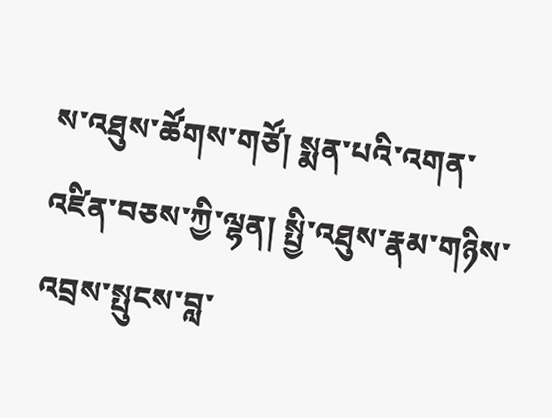ས་འཐུས་ཚོགས་གཙོ། སྨན་པའི་འགན་འཛིན་བཅས་ཀྱི་ལྷན། སྤྱི་འཐུས་རྣམ་གཉིས་འབྲས་སྤུངས་བླ་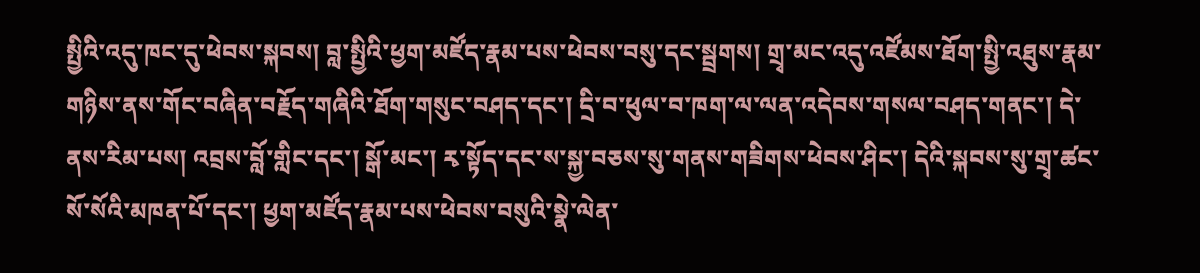སྤྱིའི་འདུ་ཁང་དུ་ཕེབས་སྐབས། བླ་སྤྱིའི་ཕྱག་མཛོད་རྣམ་པས་ཕེབས་བསུ་དང་སྦྲགས། གྲྭ་མང་འདུ་འཛོམས་ཐོག་སྤྱི་འཐུས་རྣམ་གཉིས་ནས་གོང་བཞིན་བརྗོད་གཞིའི་ཐོག་གསུང་བཤད་དང་། དྲི་བ་ཕུལ་བ་ཁག་ལ་ལན་འདེབས་གསལ་བཤད་གནང་། དེ་ནས་རིམ་པས། འབྲས་བློ་གླིང་དང་། སྒོ་མང་། རྭ་སྟོད་དང་ས་སྐྱ་བཅས་སུ་གནས་གཟིགས་ཕེབས་ཤིང་། དེའི་སྐབས་སུ་གྲྭ་ཚང་སོ་སོའི་མཁན་པོ་དང་། ཕྱག་མཛོད་རྣམ་པས་ཕེབས་བསུའི་སྣེ་ལེན་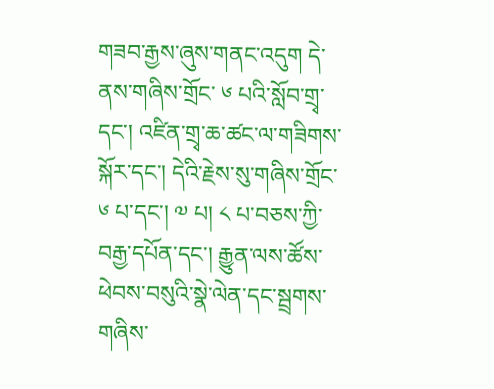གཟབ་རྒྱས་ཞུས་གནང་འདུག དེ་ནས་གཞིས་གྲོང་ ༦ པའི་སློབ་གྲྭ་དང་། འཛིན་གྲྭ་ཆ་ཚང་ལ་གཟིགས་སྐོར་དང་། དེའི་རྗེས་སུ་གཞིས་གྲོང་ ༦ པ་དང་། ༧ པ། ༨ པ་བཅས་ཀྱི་བརྒྱ་དཔོན་དང་། རྒྱུན་ལས་ཚོས་ཕེབས་བསུའི་སྣེ་ལེན་དང་སྦྲགས་གཞིས་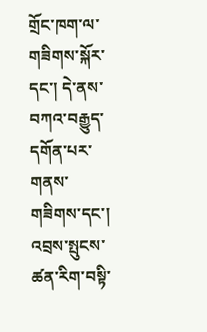གྲོང་ཁག་ལ་གཟིགས་སྐོར་དང་། དེ་ནས་བཀའ་བརྒྱུད་དགོན་པར་གནས་གཟིགས་དང་། འབྲས་སྤུངས་ཚན་རིག་བསྟི་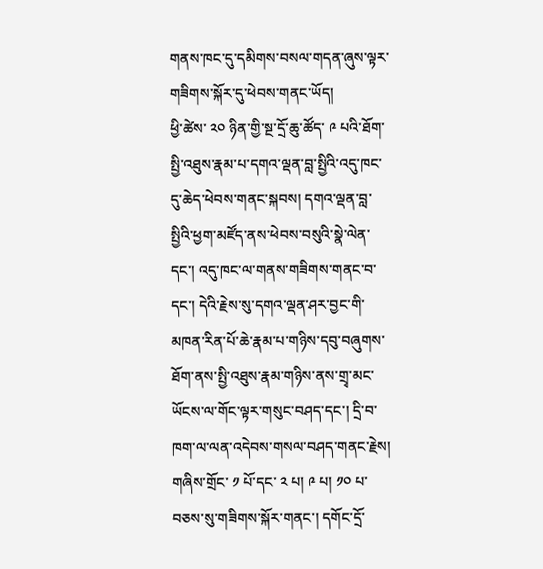གནས་ཁང་དུ་དམིགས་བསལ་གདན་ཞུས་ལྟར་གཟིགས་སྐོར་དུ་ཕེབས་གནང་ཡོད།
ཕྱི་ཚེས་ ༢༠ ཉིན་གྱི་སྔ་དྲོ་ཆུ་ཚོད་ ༩ པའི་ཐོག་སྤྱི་འཐུས་རྣམ་པ་དགའ་ལྡན་བླ་སྤྱིའི་འདུ་ཁང་དུ་ཆེད་ཕེབས་གནང་སྐབས། དགའ་ལྡན་བླ་སྤྱིའི་ཕྱག་མཛོད་ནས་ཕེབས་བསུའི་སྣེ་ལེན་དང་། འདུ་ཁང་ལ་གནས་གཟིགས་གནང་བ་དང་། དེའི་རྗེས་སུ་དགའ་ལྡན་ཤར་བྱང་གི་མཁན་རིན་པོ་ཆེ་རྣམ་པ་གཉིས་དབུ་བཞུགས་ཐོག་ནས་སྤྱི་འཐུས་རྣམ་གཉིས་ནས་གྲྭ་མང་ཡོངས་ལ་གོང་ལྟར་གསུང་བཤད་དང་། དྲི་བ་ཁག་ལ་ལན་འདེབས་གསལ་བཤད་གནང་རྗེས། གཞིས་གྲོང་ ༡ པོ་དང་ ༢ པ། ༩ པ། ༡༠ པ་བཅས་སུ་གཟིགས་སྐོར་གནང་། དགོང་དྲོ་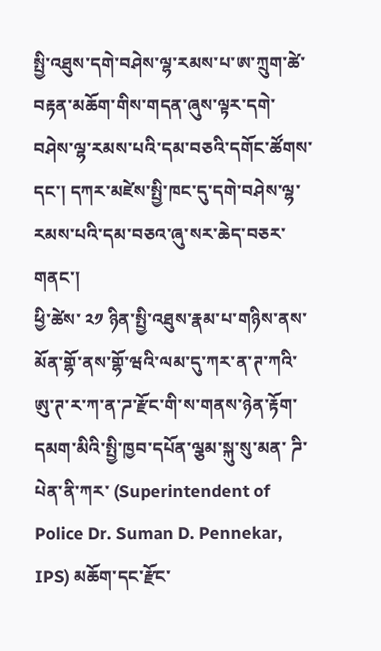སྤྱི་འཐུས་དགེ་བཤེས་ལྷ་རམས་པ་ཨ་ཀྲུག་ཚེ་བརྟན་མཆོག་གིས་གདན་ཞུས་ལྟར་དགེ་བཤེས་ལྷ་རམས་པའི་དམ་བཅའི་དགོང་ཚོགས་དང་། དཀར་མཛེས་སྤྱི་ཁང་དུ་དགེ་བཤེས་ལྷ་རམས་པའི་དམ་བཅའ་ཞུ་སར་ཆེད་བཅར་གནང་།
ཕྱི་ཚེས་ ༢༡ ཉིན་སྤྱི་འཐུས་རྣམ་པ་གཉིས་ནས་མོན་གྷོ་ནས་གྷོ་ཝའི་ལམ་དུ་ཀར་ན་ཊ་ཀའི་ཨུ་ཊ་ར་ཀ་ན་ཌ་རྫོང་གི་ས་གནས་ཉེན་རྟོག་དམག་མིའི་སྤྱི་ཁྱབ་དཔོན་ལྕམ་སྐུ་སུ་མན་ ཌི་ པེན་ནི་ཀར་ (Superintendent of Police Dr. Suman D. Pennekar, IPS) མཆོག་དང་རྫོང་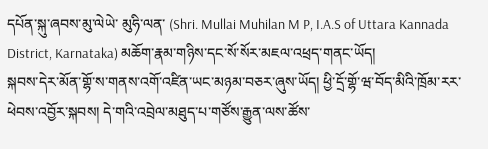དཔོན་སྐུ་ཞབས་མུ་ལེཡེ་ མུཧི་ལན་ (Shri. Mullai Muhilan M P, I.A.S of Uttara Kannada District, Karnataka) མཆོག་རྣམ་གཉིས་དང་སོ་སོར་མཇལ་འཕྲད་གནང་ཡོད།
སྐབས་དེར་མོན་གྷོ་ས་གནས་འགོ་འཛིན་ཡང་མཉམ་བཅར་ཞུས་ཡོད། ཕྱི་དྲོ་གྷོ་ཝ་བོད་མིའི་ཁྲོམ་རར་ཕེབས་འབྱོར་སྐབས། དེ་གའི་འབྲེལ་མཐུད་པ་གཙོས་རྒྱུན་ལས་ཚོས་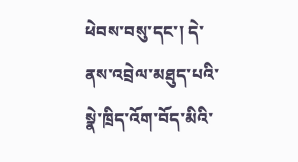ཕེབས་བསུ་དང་། དེ་ནས་འབྲེལ་མཐུད་པའི་སྣེ་ཁྲིད་འོག་བོད་མིའི་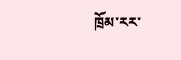ཁྲོམ་རར་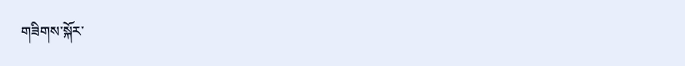གཟིགས་སྐོར་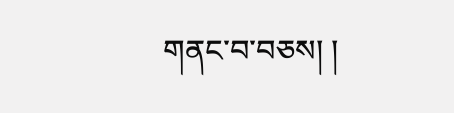གནང་བ་བཅས། །